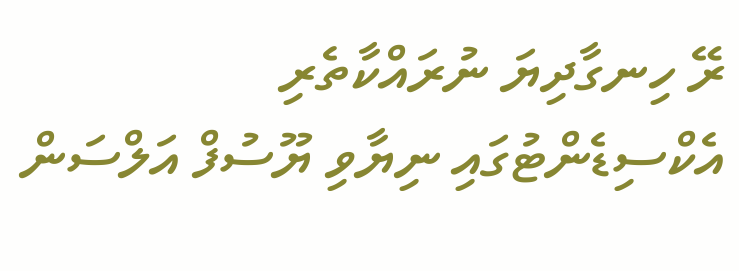ރޭ ހިނގާދިޔަ ނުރައްކާތެރި އެކްސިޑެންޓުގައި ނިޔާވި ޔޫސުފް އަލްސަން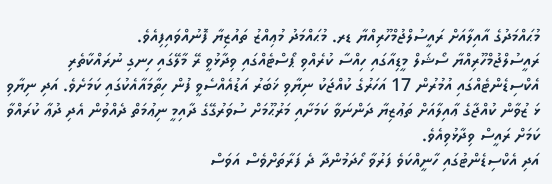މުޙައްމަދުގެ އާއިލާއަށް ރައީސުލްޖުމްހޫރިއްޔާ ޑރ. މުޙައްމަދު މުޢިއްޒު ތައުޒިޔާ ފޮނުއްވައިފިއެވެ.
ރައީސުލްޖުމްހޫރިއްޔާ ސޯޝަލް މީޑިއާގައި ހިއްސާ ކުރެއްވި ޕޯސްޓެއްގައި ވިދާޅުވީ ރޭ މާލޭގައި ހިނގި ނުރައްކާތެރި އެކްސިޑެންޓެއްގައި އުމުރުން 17 އަހަރުގެ ކުއްޖަކު ނިޔާވި ޚަބަރު އަޑުއެއްސެވީ ފުން ހިތާމައާއެކުގައި ކަމަށެވެ. އަދި ނިޔާވި ޅަ ޒުވާން ކުއްޖާގެ ޢާއިލާއަށް ތަޢުޒިޔާ ދަންނަވާ ކަމަށާއި މަރުޙޫމަށް ސުވަރުގޭގެ ދާއިމީ ނިޢުމަތް ދެއްވުން އެދި ދުޢާ ކުރައްވާ ކަމަށް ރައީސް ވިދާޅުވިއެވެ.
އަދި އެކްސިޑެންޓުގައި ހާނީއްކަވެ ފަރުވާ ހޯދަމުންދާ ދެ ފަރާތަށްވެސް އަވަސް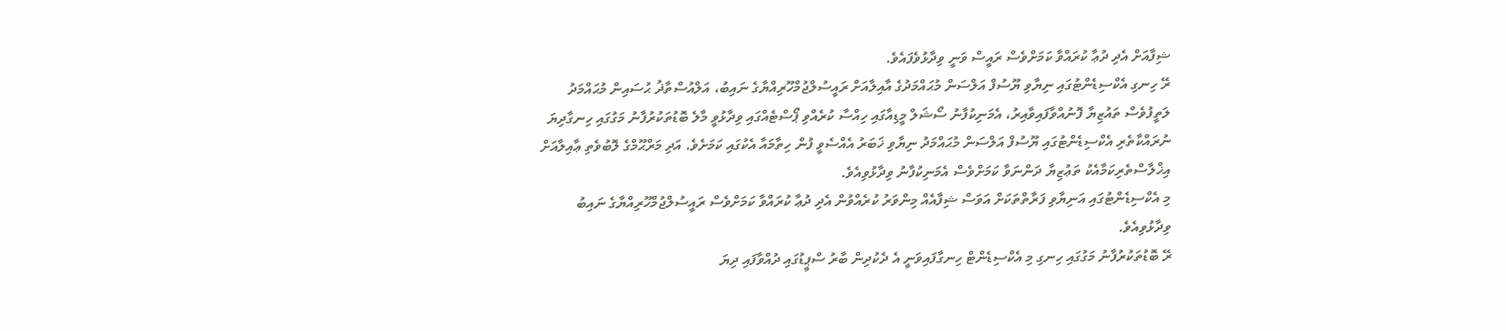ޝިފާއަށް އެދި ދުޢާ ކުރައްވާ ކަމަށްވެސް ރައީސް ވަނީ ވިދާޅުވެފައެވެ.
ރޭ ހިނގި އެކްސިޑެންޓުގައި ނިޔާވި ޔޫސުފް އަލްސަން މުޙައްމަދުގެ އާއިލާއަށް ރައީސުލްޖުމްހޫރިއްޔާގެ ނައިބު، އަލްއުސްތާޛު ޙުސައިން މުޙައްމަދު ލަތީފުވެސް ތައުޒިޔާ ފޮނުއްވާފައިވާއިރު، އެމަނިކުފާނު ސޯޝަލް މީޑިއާގައި ހިއްސާ ކުރެއްވި ޕޯސްޓެއްގައި ވިދާޅުވީ މާލެ ބޮޑުތަކުރުފާނު މަގުގައި ހިނގާދިޔަ ނުރައްކާތެރި އެކްސިޑެންޓުގައި ޔޫސުފް އަލްސަން މުޙައްމަދު ނިޔާވި ޚަބަރު އެއްސެވީ ފުން ހިތާމައާ އެކުގައި ކަމަށެވެ. އަދި މަރްޙޫމްގެ ލޮބުވެތި ޢާއިލާއަށް އިޚްލާސްތެރިކަމާއެކު ތަޢުޒިޔާ ދަންނަވާ ކަމަށްވެސް އެމަނިކުފާނު ވިދާޅުވިއެވެ.
މި އެކްސިޑެންޓުގައި އަނިޔާވި ފަރާތްތަކަށް އަވަސް ޝިފާއެއް މިންވަރު ކުރެއްވުން އެދި ދުޢާ ކުރައްވާ ކަމަށްވެސް ރައީސުލްޖުމްހޫރިއްޔާގެ ނައިބު ވިދާޅުވިއެވެ.
ރޭ ބޮޑުތަކުރުފާނު މަގުގައި ހިނގި މި އެކްސިޑެންޓް ހިނގާފައިވަނީ އެ ދެކުދިން ބާރު ސްޕީޑުގައި ދުއްވާފައި ދިޔަ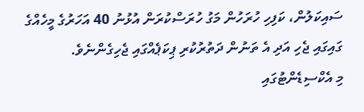ސައިކަލުން، ކަފިހި ހުރަހުން މަގު ހުރަސްކުރަން އުޅުނު 40 އަހަރުގެ މީހެއްގެ ގައިގައި ޖެހި އަދި އެ ތަނުން ދަތުރުކުރި ޕިކަޕެއްގައި ޖެހިގެންނެވެ.
މި އެކްސިޑެންޓުގައި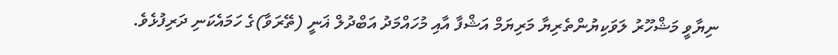ނިޔާވީ މަޝްހޫރު ލަވަކިޔުންތެރިޔާ މަރިޔަމް އަޝްފާ އާއި މުހައްމަދު އަބްދުލް ޣަނީ (ތޭރަވާ)ގެ ހަމައެކަނި ދަރިފުޅެވެ.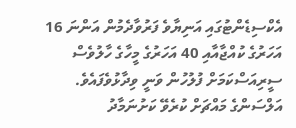އެކްސިޑެންޓުގައި އަނިޔާވެ ފަރުވާދެމުން އަންނަ 16 އަހަރުގެ ކުއްޖާއާއި 40 އަހަރުގެ މީހާގެ ހާލުވެސް ސީރިއަސްކަމަށް ފުލުހުން ވަނީ ވިދާޅުވެފައެވެ.
އަލްސަންގެ މައްޗަށް ކުރެވޭ ކަށުނަމާދު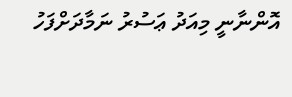އޮންނާނީ މިއަދު ޢަސުރު ނަމާދަށްފަހު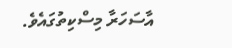އާސަހަރާ މިސްކިތުގައެވެ.